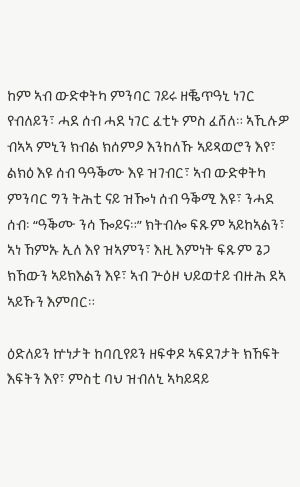ከም ኣብ ውድቀትካ ምንባር ገይሩ ዘቘጥዓኒ ነገር የብለይን፣ ሓደ ሰብ ሓደ ነገር ፈቲኑ ምስ ፈሸለ። ኣኺሉዎ ብኣኣ ምኒን ክብል ክሰምዖ እንከለኹ ኣይጻወሮን እየ፣ ልክዕ እዩ ሰብ ዓዓቕሙ እዩ ዝገብር፣ ኣብ ውድቀትካ ምንባር ግን ትሕቲ ናይ ዝዀነ ሰብ ዓቕሚ እዩ፣ ንሓደ ሰብ፡ “ዓቕሙ ንሳ ዀይና።” ክትብሎ ፍጹም ኣይከኣልን፣ ኣነ ኸምኡ ኢለ እየ ዝኣምን፣ እዚ እምነት ፍጹም ጌጋ ክኸውን ኣይክእልን እዩ፣ ኣብ ጕዕዞ ህይወተይ ብዙሕ ደኣ ኣይኹን እምበር።

ዕድለይን ኵነታት ከባቢየይን ዘፍቀዶ ኣፍደገታት ክኸፍት እፍትን እየ፣ ምስቲ ባህ ዝብለኒ ኣካይዳይ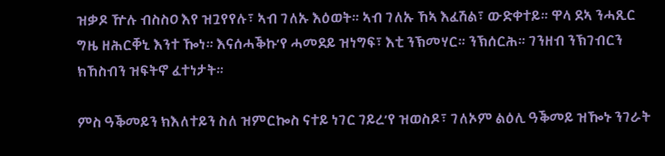ዝቃዶ ዅሉ ብስስዐ እየ ዝጓየየሉ፣ ኣብ ገለኡ እዕወት። ኣብ ገለኡ ኸኣ እፈሽል፣ ውድቀተይ። ዋላ ደኣ ንሓጺር ግዜ ዘሕርቐኒ እንተ ዀነ። እናሰሓቕኩ’የ ሓመደይ ዝነግፍ፣ እቲ ንኽመሃር። ንኽሰርሕ። ገንዘብ ንኽገብርን ክኸስብን ዝፍትኖ ፈተነታት።

ምስ ዓቕመይን ክእለተይን ስለ ዝምርኰስ ናተይ ነገር ገይረ’የ ዝወስዶ፣ ገለኦም ልዕሊ ዓቕመይ ዝዀኑ ንገራት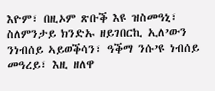እዮም፣ በዚኦም ጽቡቕ እዩ ዝስመዓኒ፣ ስለምንታይ ክንድኡ ዘይገበርኪ ኢለ’ውን ንነብሰይ ኣይወቕሳን፣ ዓቕማ ንሱ’ዩ ነብሰይ መዓረይ፣ እዚ ዘለዋ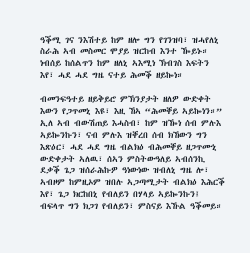ዓቕሚ ገና ንእሽተይ ከም ዘሎ ግን የገንዝባ፣ ዝሓየለኒ ስራሕ ኣብ መስመር ሞያይ ዝርከብ እንተ ዀይኑ። ነብሰይ ከሰልጥን ከም ዘለኒ ኣእሚነ ኽብገስ እፍትን እየ፣ ሓደ ሓደ ግዜ ናተይ ሕመቕ ዘይኰነ።

ብመንፍዓተይ ዘይቅይሮ ምኽንያታት ዘለዎ ውድቀት እውን የጋጥመኒ እዩ፣ እዚ ኸኣ “ሕመቐይ ኣይኰነን።” ኢለ ኣብ ብውሽጠይ እሓስብ፣ ከም ዝዀነ ሰብ ምሉእ ኣይኰንኩን፣ ናብ ምሉእ ዝቐረበ ሰብ ክኸውን ግን እጽዕር፣ ሓደ ሓደ ግዜ ብልክዕ ብሕመቐይ ዘጋጥሙኒ ውድቀታት ኣለዉ፣ ሰኣን ምስትውዓለይ ኣብሰንኪ ደቃቕ ጌጋ ዝሰራሕኩዎ ዓነውነው ዝብለኒ ግዜ ሎ፣ ኣብዞም ከምዚኦም ዝበሉ ኣጋጣሚታት ብልክዕ እሕርቕ እየ፣ ጌጋ ክርከበኒ የብለይን በሃላይ ኣይኰንኩን፤ ብፍላጥ ግን ክጋገ የብለይን፣ ምስናይ እኹል ዓቕመይ።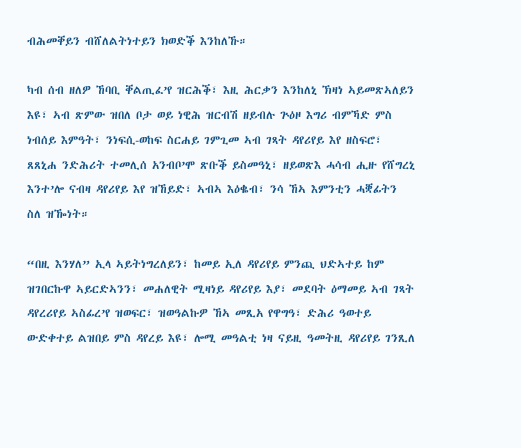ብሕመቐይን ብሸለልትነተይን ክወድቕ እንከለኹ።

ካብ ሰብ ዘለዎ ኸባቢ ቐልጢፈ’የ ዝርሕቕ፣ እዚ ሕርቃን እንከለኒ ኽዛነ ኣይመጽኣለይን እዩ፣ ኣብ ጽምው ዝበለ ቦታ ወይ ነዊሕ ዝርብሽ ዘይብሉ ጕዕዞ እግሪ ብምኻድ ምስ ነብሰይ እምዓት፣ ንነፍሲ-ወከፍ ስርሐይ ገምጊመ ኣብ ገጻት ዳየሪየይ እየ ዘስፍሮ፣ ጸጸኒሐ ንድሕሪት ተመሊሰ አንብቦ’ሞ ጽቡቕ ይስመዓኒ፣ ዘይወጽእ ሓሳብ ሒዙ የሸግረኒ እንተ’ሎ ናብዛ ዳየሪየይ እየ ዝኸይድ፣ ኣብኣ እዕቈብ፣ ንሳ ኸኣ እምንቲን ሓቛፊትን ስለ ዝዀነት።

“በዚ እንሃለ” ኢላ ኣይትነግረለይን፣ ከመይ ኢለ ዳየሪየይ ምንጪ ህድኣተይ ከም ዝገበርኩዋ ኣይርድኣንን፣ መሐለዊት ሚዛነይ ዳየሪየይ እያ፣ መደባት ዕማመይ ኣብ ገጻት ዳየረሪየይ ኣስፊረ’የ ዝወፍር፣ ዝወዓልኩዎ ኸኣ መጺአ የዋግዓ፣ ድሕሪ ዓወተይ ውድቀተይ ልዝበይ ምስ ዳየረይ እዩ፣ ሎሚ መዓልቲ ነዛ ናይዚ ዓመትዚ ዳየሪየይ ገንጺለ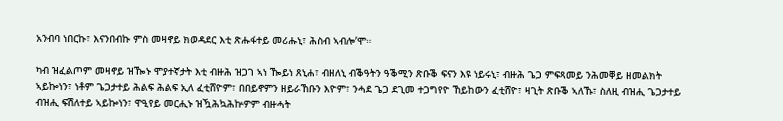አንብባ ነበርኩ፣ እናንበብኩ ምስ መዛኖይ ክወዳደር እቲ ጽሑፋተይ መሪሑኒ፣ ሕስብ ኣብሎ’ሞ።

ካብ ዝፈልጦም መዛኖይ ዝዀኑ ሞያተኛታት እቲ ብዙሕ ዝጋገ ኣነ ዀይነ ጸኒሐ፣ ብዘለኒ ብቕዓትን ዓቕሚን ጽቡቕ ፍናን እዩ ነይሩኒ፣ ብዙሕ ጌጋ ምፍጻመይ ንሕመቐይ ዘመልክት ኣይኰነን፣ ነቶም ጌጋታተይ ሕልፍ ሕልፍ ኢለ ፈቲሸዮም፣ በበይኖምን ዘይራኸቡን እዮም፣ ንሓደ ጌጋ ደጊመ ተጋግየዮ ኸይከውን ፈቲሸዮ፣ ዛጊት ጽቡቕ ኣለኹ፣ ስለዚ ብዝሒ ጌጋታተይ ብዝሒ ፍሽለተይ ኣይኰነን፣ ዋዒየይ መርሒኑ ዝዃሕኳሕኵዎም ብዙሓት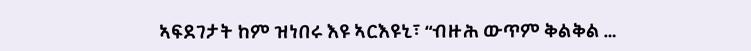ኣፍደገታት ከም ዝነበሩ እዩ ኣርእዩኒ፣ “ብዙሕ ውጥም ቅልቅል …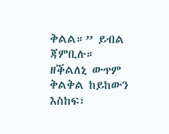ቅልል።” ይብል ጃምቢሉ። ዘቕልለኒ ውጥም ቅልቅል ከይከውን እስከፍ፣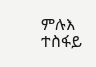ምሉእ ተስፋይ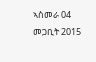ኣስመራ 04 መጋቢት 2015